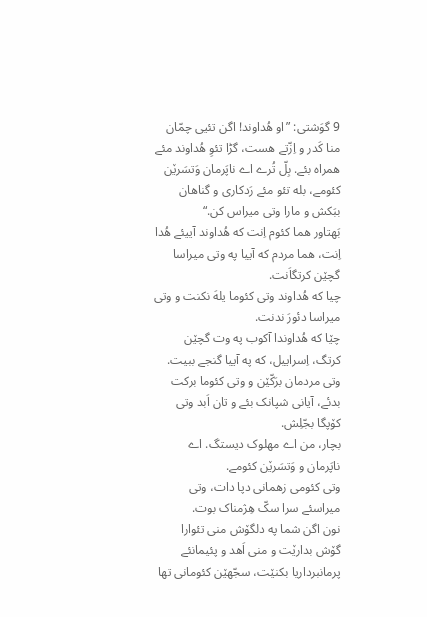9 گوَشتی: ”او هُداوند! اگن تئیی چمّان منا کَدر و اِزّتے هست، گڑا تئوِ هُداوند مئے همراه بئے. بِلّ تُرے اے ناپَرمان وَتسَرێن کئومے، بله تئو مئے رَدکاری و گناهان ببَکش و مارا وتی میراس کن.“
بَهتاور هما کئوم اِنت که هُداوند آییئے هُدا اِنت، هما مردم که آییا په وتی میراسا گچێن کرتگاَنت.
چیا که هُداوند وتی کئوما یلهَ نکنت و وتی میراسا دئورَ ندنت.
چێا که هُداوندا آکوب په وت گچێن کرتگ، اِسراییل، که په آییا گنجے ببیت.
وتی مردمان برَکّێن و وتی کئوما برکت بدئے، آیانی شپانک بئے و تان اَبد وتی کۆپگا بجّلِش.
بچار، من اے مهلوک دیستگ. اے ناپَرمان و وَتسَرێن کئومے.
وتی کئومی زهمانی دپا دات، وتی میراسئے سرا سکّ هِژمناک بوت.
نون اگن شما په دلگۆش منی تئوارا گۆش بدارێت و منی اَهد و پئیمانئے پرمانبرداریا بکنێت، سجّهێن کئومانی تها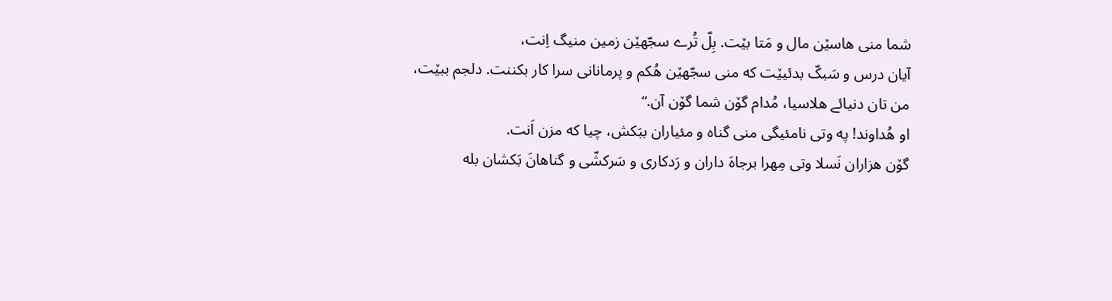شما منی هاسێن مال و مَتا بێت. بِلّ تُرے سجّهێن زمین منیگ اِنت،
آیان درس و سَبکّ بدئیێت که منی سجّهێن هُکم و پرمانانی سرا کار بکننت. دلجم ببێت، من تان دنیائے هلاسیا، مُدام گۆن شما گۆن آن.“
او هُداوند! په وتی نامئیگی منی گناه و مئیاران ببَکش، چیا که مزن اَنت.
گۆن هزاران نَسلا وتی مِهرا برجاهَ داران و رَدکاری و سَرکشّی و گناهانَ بَکشان بله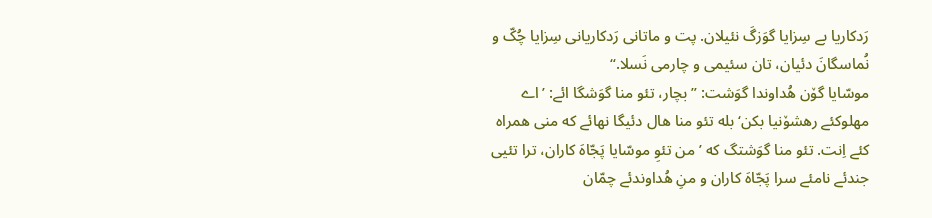رَدکاریا بے سِزایا گوَزگَ نئیلان. پت و ماتانی رَدکاریانی سِزایا چُکّ و نُماسگانَ دئیان، تان سئیمی و چارمی نَسلا.“
موسّایا گۆن هُداوندا گوَشت: ”بچار، تئو منا گوَشگا ائے: ’اے مهلوکئے رهشۆنیا بکن‘ بله تئو منا هال دئیگا نهائے که منی همراه کئے اِنت. تئو منا گوَشتگ که ’من تئوِ موسّایا پَجّاهَ کاران، ترا تئیی جندئے نامئے سرا پَجّاهَ کاران و منِ هُداوندئے چمّان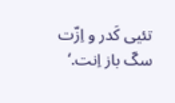تئیی کَدر و اِزّت سکّ باز اِنت.‘